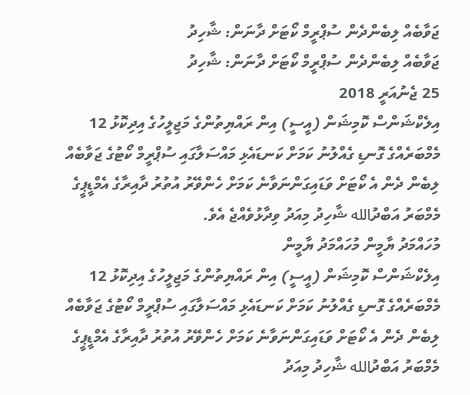ޖަވާބެއް ލިބެންދެން ސުޕްރީމް ކޯޓަށް ދާނަން: ޝާހިދު
ޖަވާބެއް ލިބެންދެން ސުޕްރީމް ކޯޓަށް ދާނަން: ޝާހިދު
25 ޖެނުއަރީ 2018
އިލެކްޝަންސް ކޮމިޝަން (އީސީ) އިން ރައްޔިތުންގެ މަޖިލީހުގެ އިދިކޮޅު 12 މެމްބަރެއްގެ ގޮނޑި ގެއްލުނު ކަމަށް ކަނޑައެޅި މައްސަލާގައި ސުޕްރީމް ކޯޓުގެ ޖަވާބެއް ލިބެން ދެން އެ ކޯޓަށް ވަޑައިގަންނަވާނެ ކަމަށް ހެންވޭރު އުތުރު ދާއިރާގެ އެމްޑީޕީގެ މެމްބަރު އަބްދުالله ޝާހިދު މިއަދު ވިދާޅުވެއްޖެ އެވެ.
މުހައްމަދު ޔާމީން މުހައްމަދު ޔާމީން
އިލެކްޝަންސް ކޮމިޝަން (އީސީ) އިން ރައްޔިތުންގެ މަޖިލީހުގެ އިދިކޮޅު 12 މެމްބަރެއްގެ ގޮނޑި ގެއްލުނު ކަމަށް ކަނޑައެޅި މައްސަލާގައި ސުޕްރީމް ކޯޓުގެ ޖަވާބެއް ލިބެން ދެން އެ ކޯޓަށް ވަޑައިގަންނަވާނެ ކަމަށް ހެންވޭރު އުތުރު ދާއިރާގެ އެމްޑީޕީގެ މެމްބަރު އަބްދުالله ޝާހިދު މިއަދު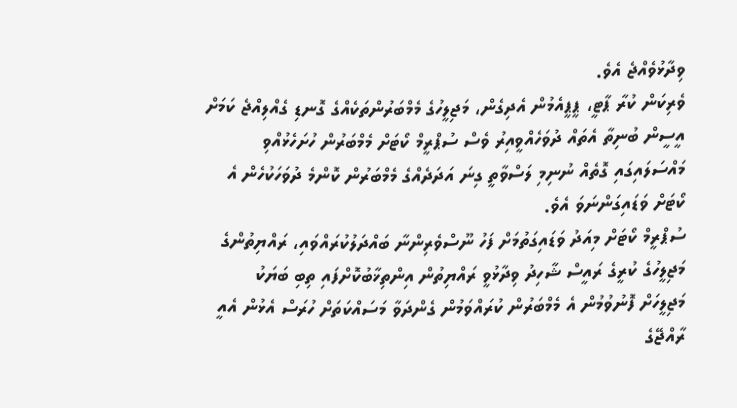ވިދާޅުވެއްޖެ އެވެ.
ވެރިކަން ކުރާ ޕާޓީ، ޕީޕީއެމުން އެދިގެން، މަޖިލީހުގެ މެމްބަރުންތަކެއްގެ ގޮނޑި ގެއްލިއްޖެ ކަމަށް އީސީން ބުނިތާ އެތައް ދުވަހެއްވީއިރު ވެސް ސުޕްރީމް ކޯޓަށް މެމްބަރުން ހުށަހެޅުއްވި މައްސަލައިގައި ގޮތެއް ނުނިމި ލަސްވާތީ ގިނަ އަދަދެއްގެ މެމްބަރުން ކޮންމެ ދުވަހަކުހެން އެ ކޯޓަށް ވަޑައިގަންނަވަ އެވެ.
ސުޕްރީމް ކޯޓަށް މިއަދު ވަޑައިގަތުމަށް ފަހު ނޫސްވެރިންނާ ބައްދަލުކުރައްވައި، ރައްޔިތުންގެ މަޖިލީހުގެ ކުރީގެ ރައީސް ޝާހިދު ވިދާޅުވީ ރައްޔިތުން އިންތިޚާބުކޮށްފައި ތިބި ބަޔަކު މަޖިލީހަށް ފޮނުވުމުން އެ މެމްބަރުން ކުރައްވަމުން ގެންދަވާ މަސައްކަތަށް ހުރަސް އެޅުން އެއީ ރާއްޖޭގެ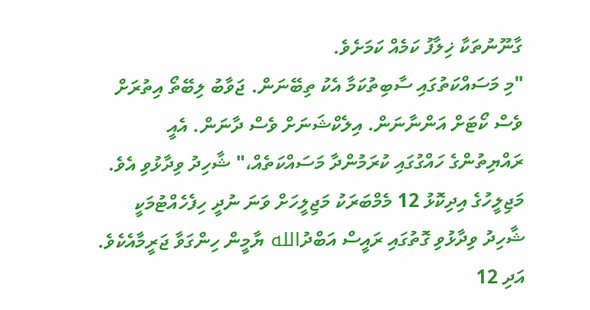ގާނޫނުތަކާ ޚިލާފު ކަމެއް ކަމަށެވެ.
"މި މަސައްކަތުގައި ސާބިތުކަމާ އެކު ތިބޭނަން. ޖަވާބު ލިބޭތޯ އިތުރަށް ވެސް ކޯޓަށް އަންނާނަން. އިލެކްޝަނަށް ވެސް ދާނަން. އެއީ ރައްޔިތުންގެ ހައްގުގައި ކުރަމުންދާ މަސައްކަތެއް،" ޝާހިދު ވިދާޅުވި އެވެ.
މަޖިލީހުގެ އިދިކޮޅު 12 މެމްބަރަކު މަޖިލީހަށް ވަނަ ނުދީ ހިފެހެއްޓުމަކީ ޝާހިދު ވިދާޅުވި ގޮތުގައި ރައީސް އަބްދުالله ޔާމީން ހިންގަވާ ޖަރީމާއެކެވެ. އަދި 12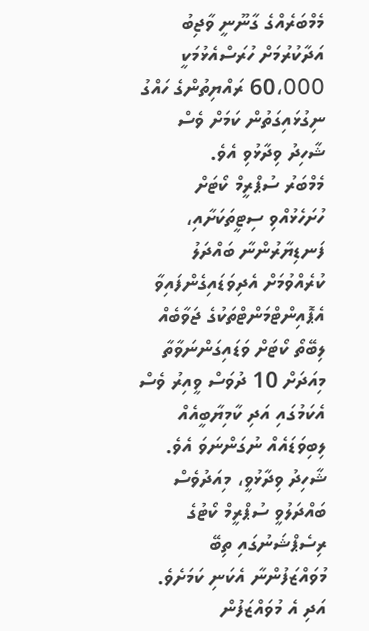މެމްބަރެއްގެ ގާނޫނީ ވާޖިބު އަދާކުރުމަށް ހުރަސްއެޅުމަކީ 60،000 ރައްޔިތުންގެ ހައްގު ނިގުޅައިގަތުން ކަމަށް ވެސް ޝާހިދު ވިދާޅުވި އެވެ.
މެމްބަރު ސުޕްރީމް ކޯޓަށް ހުށަހެޅުއްވި ސިޓީތަކަށާއި، ފަނޑިޔާރުންނާ ބައްދަލު ކުރެއްވުމަށް އެދިވަޑައިގެންފައިވާ އެޕޮއިންޓްމަންޓްތަކުގެ ޖަވާބެއް ލިބޭތޯ ކޯޓަށް ވަޑައިގަންނަވާތާ މިއަދަށް 10 ދުވަސް ވީއިރު ވެސް އެކަމުގައި އަދި ކާމިޔާބީއެއް ލިބިވަޑައެއް ނުގަންނަވަ އެވެ.
ޝާހިދު ވިދާޅުވީ، މިއަދުވެސް ބައްދަލުވީ ސުޕްރީމް ކޯޓުގެ ރިސެޕްޝަނުގައި ތިބޭ މުވައްޒަފުންނާ އެކަނި ކަމަށެވެ. އަދި އެ މުވައްޒަފުން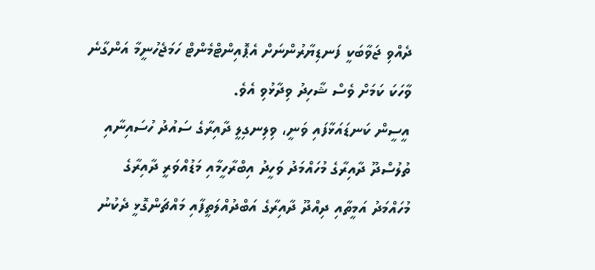ދެއްވި ޖަވާބަކީ ފަނޑިޔާރުންނަށް އެޕޮއިންޓްމެންޓް ހަމަޖެހުނީމާ އަންގާނެ ވާހަކަ ކަމަށް ވެސް ޝާހިދު ވިދާޅުވި އެވެ.
އީސީން ކަނޑައަޅާފައި ވަނީ، ވިލިނގިލީ ދާއިރާގެ ސައުދު ހުސައިނާއި ތުލުސްދޫ ދާއިރާގެ މުހައްމަދު ވަހީދު އިބްރާހީމާއި މަޑުއްވަރީ ދާއިރާގެ މުހައްމަދު އަމީތާއި ދިއްދޫ ދާއިރާގެ އަބްދުއްލަތީފާއި މައްޗަންގޮޅީ ދެކުނު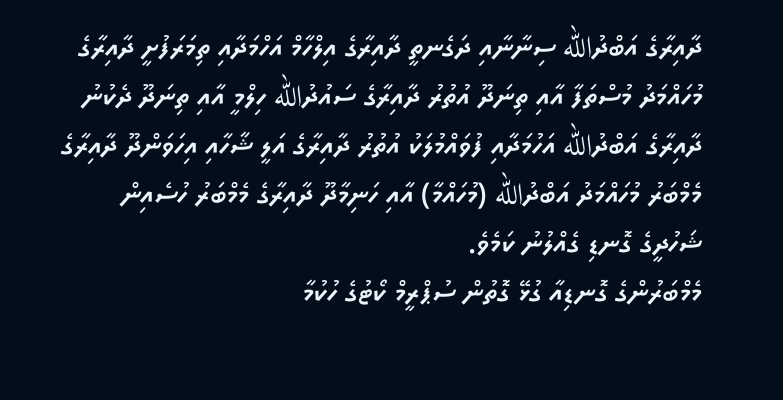ދާއިރާގެ އަބްދުالله ސިނާނާއި ދަގެނތީ ދާއިރާގެ އިލްހާމް އަހްމަދާއި ތިމަރަފުށީ ދާއިރާގެ މުހައްމަދު މުސްތަފާ އާއި ތިނަދޫ އުތުރު ދާއިރާގެ ސައުދުالله ހިލްމީ އާއި ތިނަދޫ ދެކުނު ދާއިރާގެ އަބްދުالله އަހުމަދާއި ފުވައްމުލަކު އުތުރު ދާއިރާގެ އަލީ ޝާހާއި އިހަވަންދޫ ދާއިރާގެ މެމްބަރު މުހައްމަދު އަބްދުالله (މުހައްމާ) އާއި ހަނިމާދޫ ދާއިރާގެ މެމްބަރު ހުސެއިން ޝަހުދީގެ ގޮނޑި ގެއްލުނު ކަމެވެ.
މެމްބަރުންގެ ގޮނޑިއާ ގުޅޭ ގޮތުން ސުޕްރީމް ކޯޓުގެ ހުކުމާ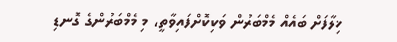ޚިލާފަށް ބައެއް މެމްބަރުން ވަކިކޮށްފައިވާތީ، މި މެމްބަރުންގެ ގޮނޑި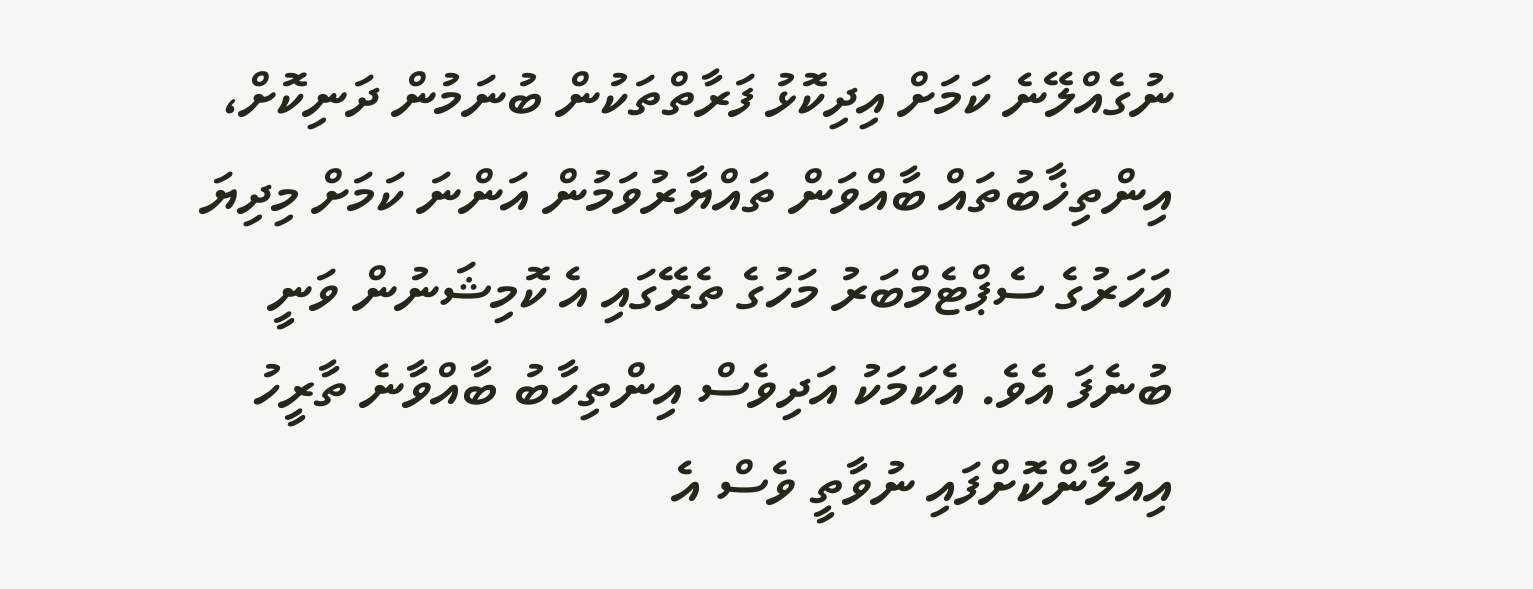ނުގެއްލޭނެ ކަމަށް އިދިކޮޅު ފަރާތްތަކުން ބުނަމުން ދަނިކޮށް، އިންތިޚާބުތައް ބާއްވަން ތައްޔާރުވަމުން އަންނަ ކަމަށް މިދިޔަ އަހަރުގެ ސެޕްޓެމްބަރު މަހުގެ ތެރޭގައި އެ ކޮމިޝަނުން ވަނީ ބުނެފަ އެވެ. އެކަމަކު އަދިވެސް އިންތިހާބު ބާއްވާނެ ތާރީހު އިއުލާންކޮށްފައި ނުވާތީ ވެސް އެ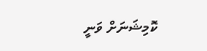ކޮމިޝަނަށް ވަނީ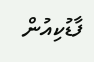ފާޑުކިއުން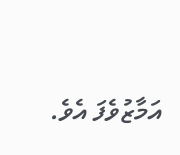އަމާޒުވެފަ އެވެ.